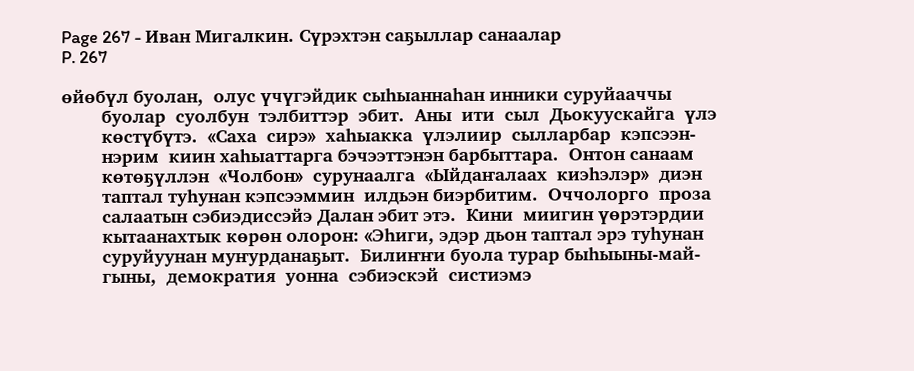Page 267 - Иван Мигалкин. Сүрэхтэн саҕыллар санаалар
P. 267

өйөбүл буолан,  олус үчүгэйдик сыһыаннаһан инники суруйааччы
        буолар  суолбун  тэлбиттэр  эбит.  Аны  ити  сыл  Дьокуускайга  үлэ
        көстүбүтэ.  «Саха  сирэ»  хаһыакка  үлэлиир  сылларбар  кэпсээн-
        нэрим  киин хаһыаттарга бэчээттэнэн барбыттара.  Онтон санаам
        көтөҕүллэн  «Чолбон»  сурунаалга  «Ыйдаҥалаах  киэһэлэр»  диэн
        таптал туһунан кэпсээммин  илдьэн биэрбитим.  Оччолорго  проза
        салаатын сэбиэдиссэйэ Далан эбит этэ.  Кини  миигин үөрэтэрдии
        кытаанахтык көрөн олорон: «Эһиги, эдэр дьон таптал эрэ туһунан
        суруйуунан муҥурданаҕыт.  Билиҥҥи буола турар быһыыны-май-
        гыны,  демократия  уонна  сэбиэскэй  систиэмэ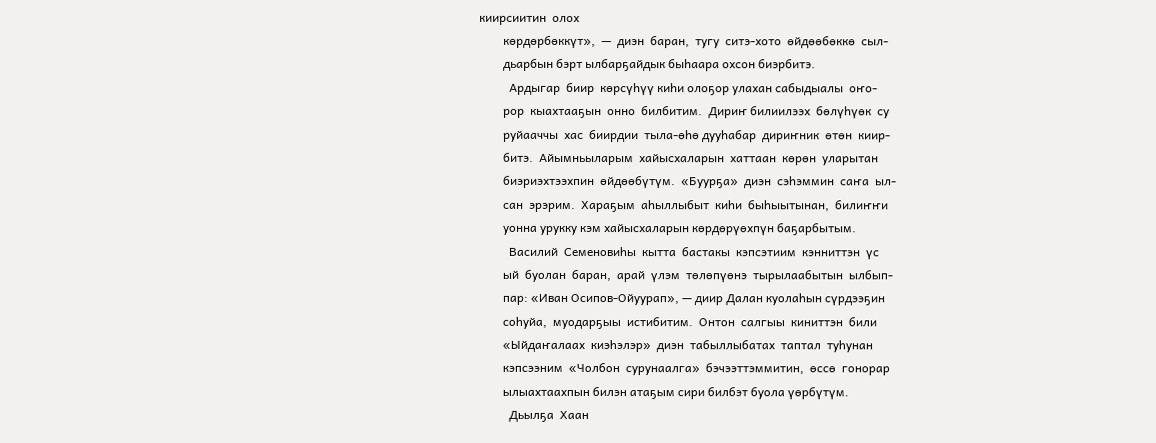киирсиитин  олох
        көрдөрбөккүт»,  —  диэн  баран,  тугу  ситэ-хото  өйдөөбөккө  сыл-
        дьарбын бэрт ылбарҕайдык быһаара охсон биэрбитэ.
          Ардыгар  биир  көрсүһүү киһи олоҕор улахан сабыдыалы  оҥо-
        рор  кыахтааҕын  онно  билбитим.  Дириҥ билиилээх  бөлүһүөк  су
        руйааччы  хас  биирдии  тыла-өһө дууһабар  дириҥник  өтөн  киир-
        битэ.  Айымньыларым  хайысхаларын  хаттаан  көрөн  уларытан
        биэриэхтээхпин  өйдөөбүтүм.  «Буурҕа»  диэн  сэһэммин  саҥа  ыл-
        сан  эрэрим.  Хараҕым  аһыллыбыт  киһи  быһыытынан,  билиҥҥи
        уонна урукку кэм хайысхаларын көрдөрүөхпүн баҕарбытым.
          Василий  Семеновиһы  кытта  бастакы  кэпсэтиим  кэнниттэн  үс
        ый  буолан  баран,  арай  үлэм  төлөпүөнэ  тырылаабытын  ылбып-
        пар: «Иван Осипов-Ойуурап», — диир Далан куолаһын сүрдээҕин
        соһуйа,  муодарҕыы  истибитим.  Онтон  салгыы  киниттэн  били
        «Ыйдаҥалаах  киэһэлэр»  диэн  табыллыбатах  таптал  туһунан
        кэпсээним  «Чолбон  сурунаалга»  бэчээттэммитин,  өссө  гонорар
        ылыахтаахпын билэн атаҕым сири билбэт буола үөрбүтүм.
          Дьылҕа  Хаан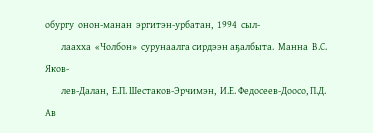обургу  онон-манан  эргитэн-урбатан,  1994  сыл-
        лаахха  «Чолбон»  сурунаалга сирдээн аҕалбыта.  Манна  В.С. Яков-
        лев-Далан,  Е.П. Шестаков-Эрчимэн,  И.Е. Федосеев-Доосо, П.Д. Ав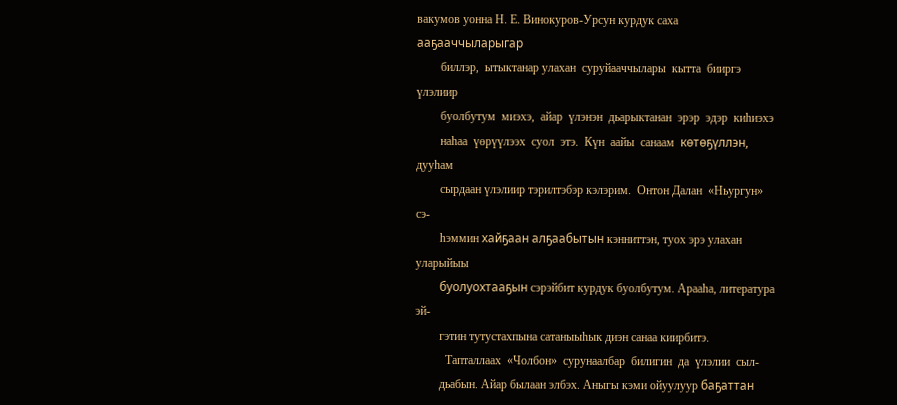вакумов уонна Н. Е. Винокуров-Урсун курдук саха ааҕааччыларыгар
        биллэр,  ытыктанар улахан  суруйааччылары  кытта  бииргэ үлэлиир
        буолбутум  миэхэ,  айар  үлэнэн  дьарыктанан  эрэр  эдэр  киһиэхэ
        наһаа  үөрүүлээх  суол  этэ.  Күн  аайы  санаам  көтөҕүллэн,  дууһам
        сырдаан үлэлиир тэрилтэбэр кэлэрим.  Онтон Далан  «Ньургун»  сэ-
        һэммин хайҕаан алҕаабытын кэнниттэн, туох эрэ улахан уларыйыы
        буолуохтааҕын сэрэйбит курдук буолбутум. Арааһа, литература эй-
        гэтин тутустахпына сатаныыһык диэн санаа киирбитэ.
          Тапталлаах  «Чолбон»  сурунаалбар  билигин  да  үлэлии  сыл-
        дьабын. Айар былаан элбэх. Аныгы кэми ойуулуур баҕаттан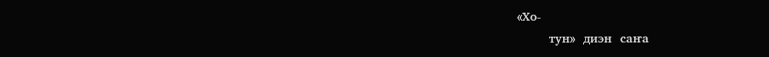«Хо-
        тун»  диэн  саҥа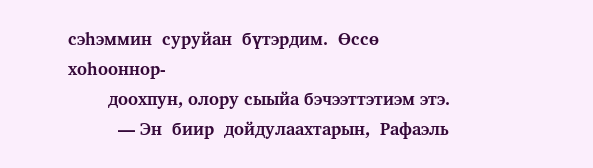сэһэммин  суруйан  бүтэрдим.  Өссө  хоһооннор-
        доохпун, олору сыыйа бэчээттэтиэм этэ.
          — Эн  биир  дойдулаахтарын,  Рафаэль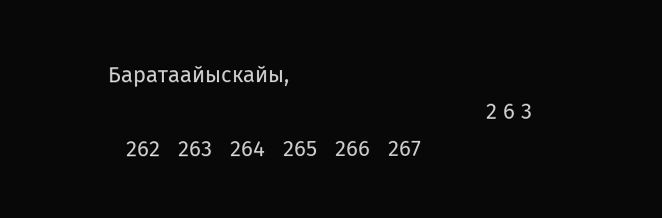Баратаайыскайы,
                                                               2 6 3
   262   263   264   265   266   267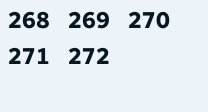268   269   270   271   272